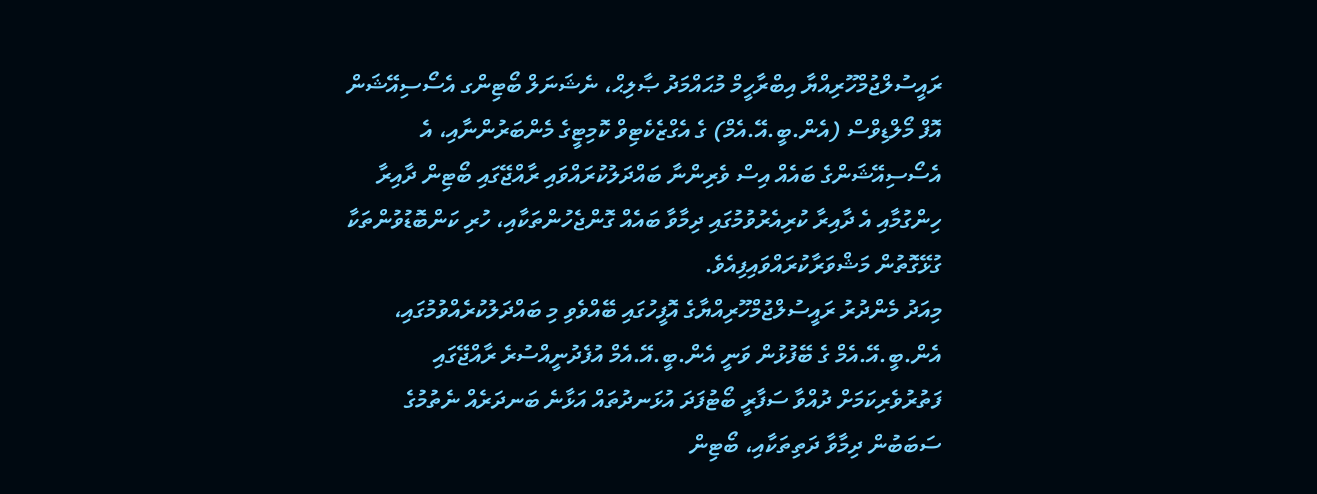ރައީސުލްޖުމްހޫރިއްޔާ އިބްރާހީމް މުޙައްމަދު ޞާލިޙް، ނެޝަނަލް ބޯޓިންގ އެސޯސިއޭޝަން އޮފް މޯލްޑިވްސް (އެން.ބީ.އޭ.އެމް) ގެ އެގްޒެކެޓިވް ކޮމިޓީގެ މެންބަރުންނާއި، އެ އެސޯސިއޭޝަންގެ ބައެއް އިސް ވެރިންނާ ބައްދަލުކުރައްވައި ރާއްޖޭގައި ބޯޓިން ދާއިރާ ހިންގުމާއި އެ ދާއިރާ ކުރިއެރުވުމުގައި ދިމާވާ ބައެއް ގޮންޖެހުންތަކާއި، ހުރި ކަންބޮޑުވުންތަކާ ގުޅޭގޮތުން މަޝްވަރާކުރައްވައިފިއެވެ.
މިއަދު މެންދުރު ރައީސުލްޖުމްހޫރިއްޔާގެ އޮފީހުގައި ބޭއްވެވި މި ބައްދަލުކުރެއްވުމުގައި، އެން.ބީ.އޭ.އެމް ގެ ބޭފުޅުން ވަނީ އެން.ބީ.އޭ.އެމް އުފެދުނީއްސުރެ ރާއްޖޭގައި ފަތުރުވެރިކަމަށް ދުއްވާ ސަފާރީ ބޯޓުފަދަ އުޅަނދުތައް އަޅާނެ ބަނދަރެއް ނެތުމުގެ ސަބަބުން ދިމާވާ ދަތިތަކާއި، ބޯޓިން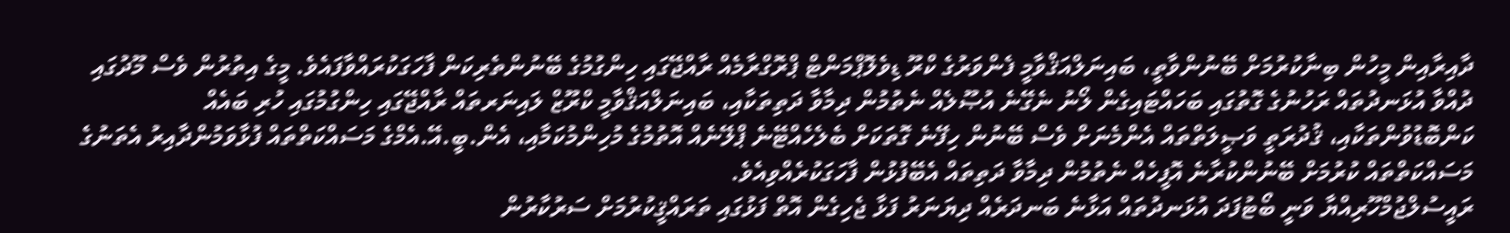ދާއިރާއިން މީހުން ބިނާކުރުމަށް ބޭނުންވާތީ، ބައިނަލްއަޤްވާމީ ފެންވަރުގެ ކްރޫ ޑިވެލޮޕްމަންޓް ޕްރޮގްރާމެއް ރާއްޖޭގައި ހިންގުމުގެ ބޭނުންތެރިކަން ފާހަގަކުރައްވާފައެވެ. މީގެ އިތުރުން ވެސް މޫދުގައި ދުއްވާ އުޅަނދުތައް ރަހުނުގެ ގޮތުގައި ބަހައްޓައިގެން ލޯނު ނެގޭނެ އުޞޫލެއް ނެތުމުން ދިމާވާ ދަތިތަކާއި، ބައިނަލްއަޤްވާމީ ކްރޫޒް ލައިނަރތައް ރާއްޖޭގައި ހިންގުމުގައި ހުރި ބައެއް ކަންބޮޑުވުންތަކާއި، ޤުދުރަތީ ވަޞީލަތްތައް އެންމެނަށް ވެސް ބޭނުން ހިފޭނެ ގޮތަކަށް ބެލެހެއްޓޭނެ ޕްލޭނެއް އޮތުމުގެ މުހިންމުކަމާއި، އެން.ބީ.އޭ.އެމްގެ މަސައްކަތްތައް ފުޅާވަމުންދާއިރު އެތަނުގެ މަސައްކަތްތައް ކުރުމަށް ބޭނުންކުރާނެ އޮފީހެއް ނެތުމުން ދިމާވާ ދަތިތައް އެބޭފުޅުން ފާހަގަކުރެއްވިއެވެ.
ރައީސުލްޖުމްހޫރިއްޔާ ވަނީ ބޯޓުފަދަ އުޅަނދުތައް އަޅާނެ ބަނދަރެއް ދިޔަނަރު ފަޅާ ޖެހިގެން އޮތް ފަޅުގައި ތަރައްޤީކުރުމަށް ސަރުކާރުން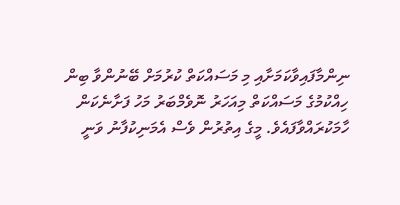ނިންމާފައިވާކަމަށާއި މި މަސައްކަތް ކުރުމަށް ބޭނުންވާ ބިން ހިއްކުމުގެ މަސައްކަތް މިއަހަރު ނޮވެމްބަރު މަހު ފަށާނެކަން ހާމަކުރައްވާފައެވެ. މީގެ އިތުރުން ވެސް އެމަނިކުފާނު ވަނީ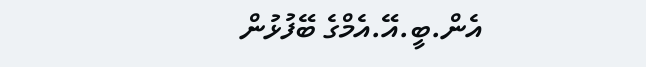އެން.ބީ.އޭ.އެމްގެ ބޭފުޅުން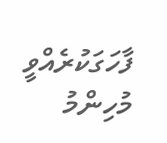ފާހަގަކުރެއްވީ މުހިންމު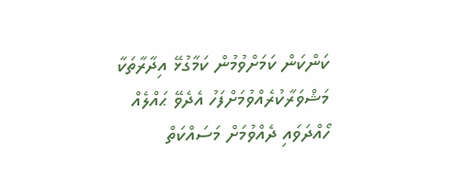ކަންކަން ކަމަށްވުމުން ކަމާގުޅޭ އިދާރާތަކާ މަޝްވަރާކުރެއްވުމަށްފަހު އެދެވޭ ޙައްލެއް ހޯއްދަވައި ދެއްވުމަށް މަސައްކަތް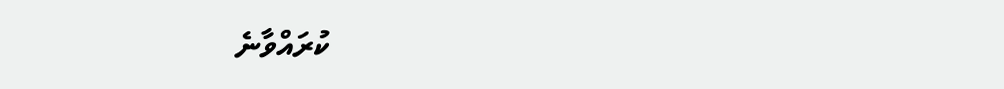ކުރައްވާނެ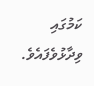ކަމުގައި ވިދާޅުވެފައެވެ.